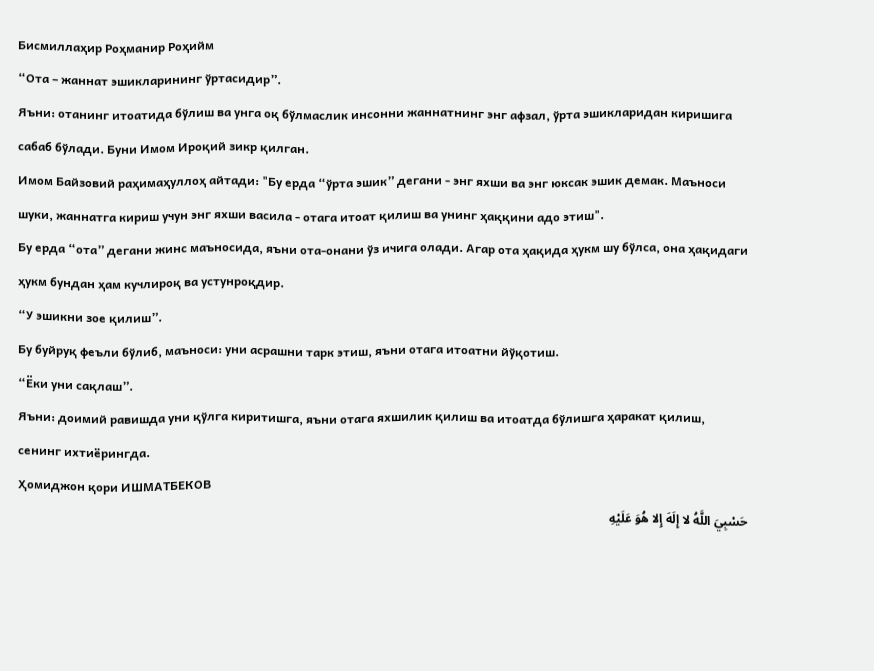Бисмиллаҳир Роҳманир Роҳийм
“Ота – жаннат эшикларининг ўртасидир”.
Яъни: отанинг итоатида бўлиш ва унга оқ бўлмаслик инсонни жаннатнинг энг афзал, ўрта эшикларидан киришига сабаб бўлади. Буни Имом Ироқий зикр қилган.
Имом Байзовий раҳимаҳуллоҳ айтади: "Бу ерда “ўрта эшик” дегани - энг яхши ва энг юксак эшик демак. Маъноси шуки, жаннатга кириш учун энг яхши васила - отага итоат қилиш ва унинг ҳаққини адо этиш".
Бу ерда “ота” дегани жинс маъносида, яъни ота-онани ўз ичига олади. Агар ота ҳақида ҳукм шу бўлса, она ҳақидаги ҳукм бундан ҳам кучлироқ ва устунроқдир.
“У эшикни зое қилиш”.
Бу буйруқ феъли бўлиб, маъноси: уни асрашни тарк этиш, яъни отага итоатни йўқотиш.
“Ёки уни сақлаш”.
Яъни: доимий равишда уни қўлга киритишга, яъни отага яхшилик қилиш ва итоатда бўлишга ҳаракат қилиш, сенинг ихтиёрингда.
Ҳомиджон қори ИШМАТБЕКОВ
حَسْبِيَ اللَّهُ لا إِلَهَ إِلا هُوَ عَلَيْهِ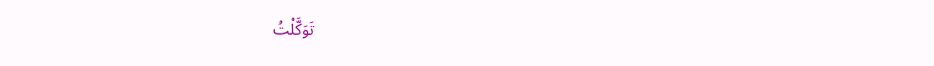تَوَكَّلْتُ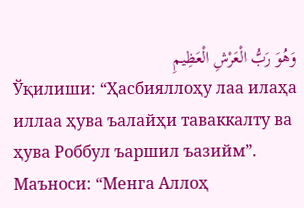وَهُوَ رَبُّ الْعَرْشِ الْعَظِيمِ
Ўқилиши: “Ҳасбияллоҳу лаа илаҳа иллаа ҳува ъалайҳи таваккалту ва ҳува Роббул ъаршил ъазийм”.
Маъноси: “Менга Аллоҳ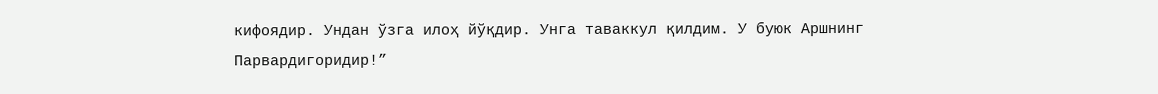кифоядир. Ундан ўзга илоҳ йўқдир. Унга таваккул қилдим. У буюк Аршнинг Парвардигоридир!”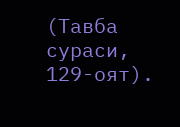(Тавба
сураси, 129-оят).